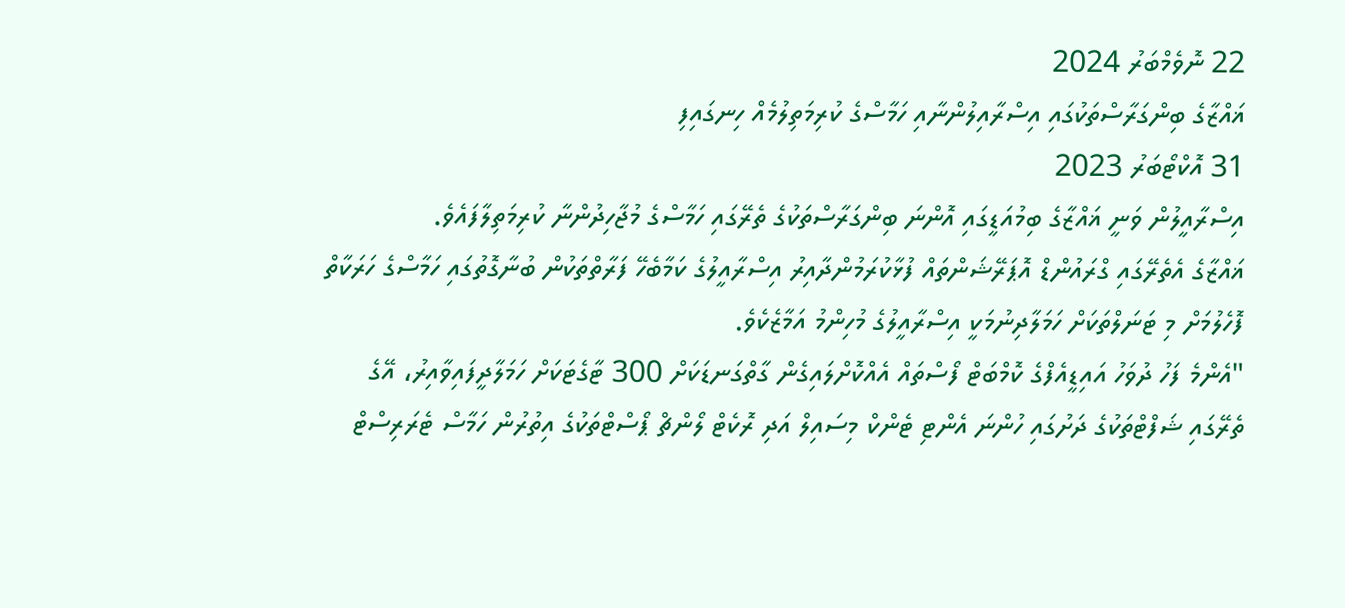22 ނޮވެމްބަރު 2024
ޣައްޒާގެ ބިންގަރާސްތަކުގައި އިސްރާއިލުންނާއި ހަމާސްގެ ކުރިމަތިލުމެއް ހިނގައިފި
31 އޮކްޓޯބަރު 2023
އިސްރާއީލުން ވަނީ ޣައްޒާގެ ބިމުއަޑީގައި އޮންނަ ބިންގަރާސްތަކުގެ ތެރޭގައި ހަމާސްގެ މުޖާހިދުންނާ ކުރިމަތިލާފައެވެ.
ޣައްޒާގެ އެތެރޭގައި ގްރައުންޑް އޮޕަރޭޝަންތައް ފުޅާކުރަމުންދާއިރު އިސްރާއީލުގެ ކަމާބެހޭ ފަރާތްތަކުން ބުނާގޮތުގައި ހަމާސްގެ ހަރަކާތް ފޮހެލުމަށް މި ޓަނަލްތަކަށް ހަމަލާދިނުމަކީ އިސްރާއީލުގެ މުހިންމު އަމާޒެކެވެ.
"އެންމެ ފަހު ދުވަހު އައިޑީއެފްގެ ކޮމްބަޓް ފޯސްތައް އެއްކޮށްލައިގެން ގާތްގަނޑަކަށް 300 ޓާގެޓަކަށް ހަމަލާދީފައިވާއިރު، އޭގެ ތެރޭގައި ޝަފްޓްތަކުގެ ދަށުގައި ހުންނަ އެންޓި ޓެންކް މިސައިލް އަދި ރޮކެޓް ލޯންޗް ޕޯސްޓްތަކުގެ އިތުރުން ހަމާސް ޓެރަރިސްޓް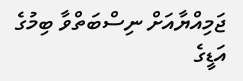ޖަމިއްޔާއަށް ނިސްބަތްވާ ބިމުގެ އަޑީގެ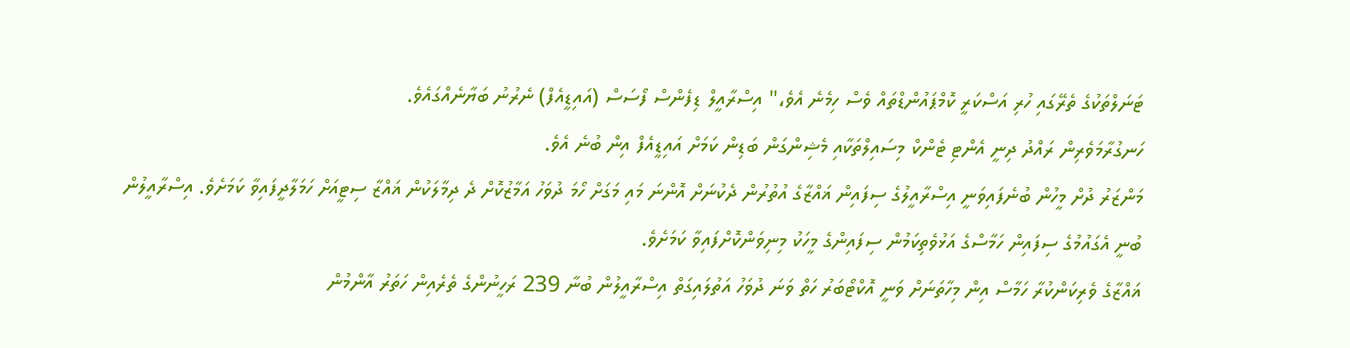ޓަނަލްތަކުގެ ތެރޭގައި ހުރި އަސްކަރީ ކޮމްޕައުންޑްތައް ވެސް ހިމެނެ އެވެ،" އިސްރާއީލް ޑިފެންސް ފޯސަސް (އައިޑީއެފް) ނެރުނު ބަޔާނެއްގައެވެ.
ހަނގުރާމަވެރިން ރައްދު ދިނީ އެންޓި ޓެންކް މިސައިލްތަކާއި މެޝިންގަން ބަޑިން ކަމަށް އައިޑީއެފް އިން ބުނެ އެވެ.
މަންޒަރު ދުށް މީހުން ބުނެފައިވަނީ އިސްރާއީލުގެ ސިފައިން ޣައްޒާގެ އުތުރުން ދެކުނަށް އޮންނަ މައި މަގަށް ހޯމަ ދުވަހު އަމާޒުކޮށް ދެ ދިމާލަކުން ޣައްޒާ ސިޓީއަށް ހަމަލާދީފައިވާ ކަމަށެވެ. އިސްރާއީލުން ބުނީ އެގައުމުގެ ސިފައިން ހަމާސްގެ އަޅުވެތިކަމުން ސިފައިންގެ މީހަކު މިނިވަންކޮށްފައިވާ ކަމަށެވެ.
ޣައްޒާގެ ވެރިކަންކުރާ ހަމާސް އިން މިހާތަނަށް ވަނީ އޮކްޓޯބަރު ހަތް ވަނަ ދުވަހު އަތުލައިގަތް އިސްރާއީލުން ބުނާ 239 ރަހީނުންގެ ތެރެއިން ހަތަރު އާންމުން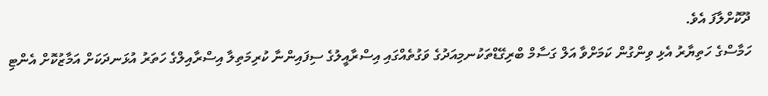ދޫކޮށްލާފަ އެވެ.
ހަމާސްގެ ހަތިޔާރު އެޅި ވިންގުން ކަމަށްވާ އަލް ގަސާމް ބްރިގޭޑްތަކުނމިއަދުގެ ވަގުތެއްގައި އިސްރާއީލުގެ ސިފައިންނާ ކުރިމަތިލާ އިސްރާއިލްގެ ހަތަރު އުޅަނދަކަށް އަމާޒުކޮށް އެންޓި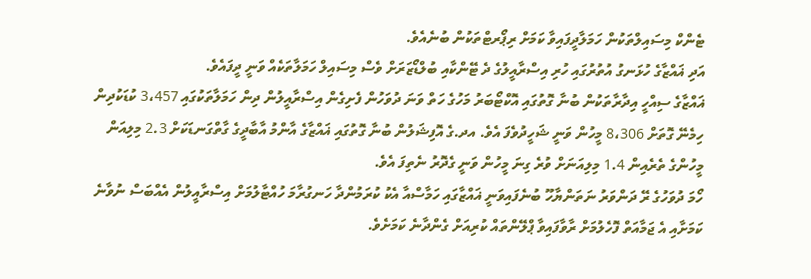ޓެންކް މިސައިލްތަކުން ހަމަލާދީފައިވާ ކަމަށް ރިޕޯރޓްތަކުން ބުނެއެވެ.
އަދި ޣައްޒާގެ ހުޅަނގު އުތުރުގައި ހުރި އިސްރާއީލުގެ ދެ ޓޭންކާއި ބުލްޑޯޒަރަށް ވެސް މިސައިލް ހަމަލާތަކެއް ވަނީ ދީފައެވެ.
ޣައްޒާގެ ސިއްހީ އިދާރާތަކުން ބުނާ ގޮތުގައި އޮކްޓޯބަރު މަހުގެ ހަތް ވަނަ ދުވަހުން ފެށިގެން އިސްރާއީލުން ދިން ހަމަލާތަކުގައި 3،457 ކުޑަކުދިން ހިމެނޭ ގޮތަށް 8،306 މީހުން ވަނީ ޝަހީދުވެފަ އެވެ. އދ.ގެ އޮފިޝަލުން ބުނާ ގޮތުގައި ޣައްޒާގެ އާންމު އާބާދީގެ ގާތްގަނޑަކަށް 2.3 މިލިއަން މީހުންގެ ތެރެއިން 1.4 މިލިއަނަށް ވުރެ ގިނަ މީހުން ވަނީ ގެދޮރު ނެތިފަ އެވެ.
ހޯމަ ދުވަހުގެ ރޭ ދަންވަރު ނަތަންޔާހޫ ބުނެފައިވަނީ ޣައްޒާގައި ހަމާސްއާ އެކު ކުރަމުންދާ ހަނގުރާމަ ހުއްޓާލުމަށް އިސްރާއީލުން އެއްބަސް ނުވާނެ ކަމަށާއި އެ ޖަމާއަތް ފޮހެލުމަށް ރާވާފައިވާ ޕްލޭންތައް ކުރިއަށް ގެންދާނެ ކަމަށެވެ.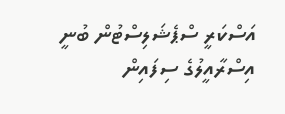އަސްކަރީ ސްޕެޝަލިސްޓުން ބުނީ އިސްރާއީލުގެ ސިފައިން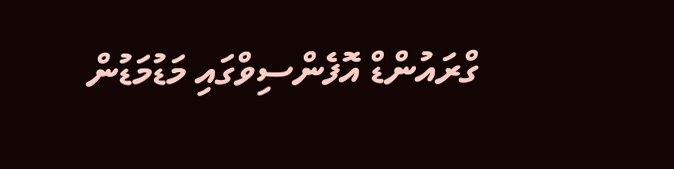ގްރައުންޑް އޮފެންސިވްގައި މަޑުމަޑުން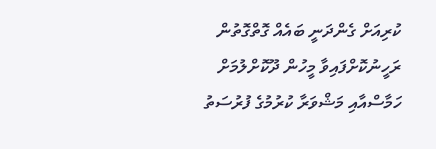ކުރިއަށް ގެންދަނީ ބައެއް ގޮތްގޮތުން ރަހީނުކޮށްފައިވާ މީހުން ދޫކޮށްލުމަށް ހަމާސްއާއި މަޝްވަރާ ކުރުމުގެ ފުރުސަތު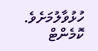ހުޅުވާލުމަށެވެ.
ކޮމެންޓް